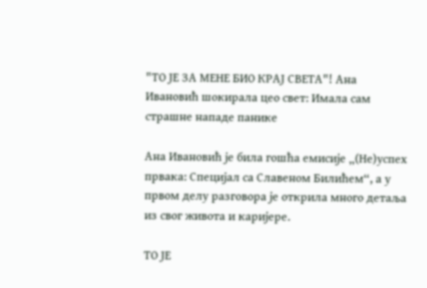"ТО ЈЕ ЗА МЕНЕ БИО КРАЈ СВЕТА"! Ана Ивановић шокирала цео свет: Имала сам страшне нападе панике

Ана Ивановић је била гошћа емисије „(Не)успех првака: Специјал са Славеном Билићем“, а у првом делу разговора је открила много детаља из свог живота и каријере.

ТО ЈЕ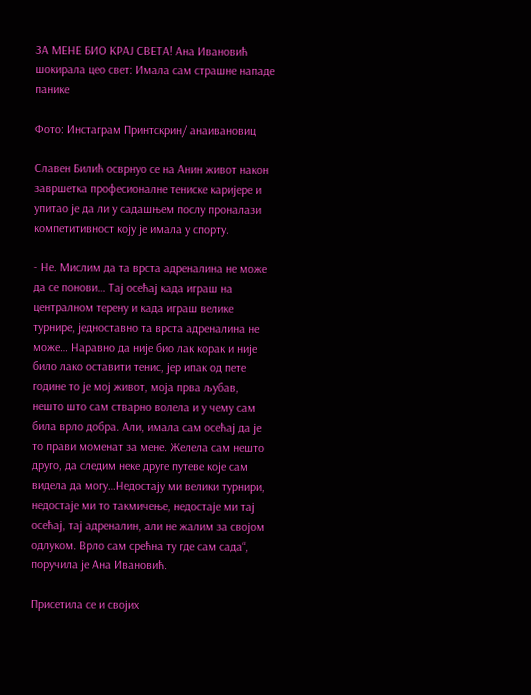ЗА МЕНЕ БИО КРАЈ СВЕТА! Ана Ивановић шокирала цео свет: Имала сам страшне нападе панике

Фото: Инстаграм Принтскрин/ анаивановиц

Славен Билић осврнуо се на Анин живот након завршетка професионалне тениске каријере и упитао је да ли у садашњем послу проналази компетитивност коју је имала у спорту.

- Не. Мислим да та врста адреналина не може да се понови… Тај осећај када играш на централном терену и када играш велике турнире, једноставно та врста адреналина не може… Наравно да није био лак корак и није било лако оставити тенис, јер ипак од пете године то је мој живот, моја прва љубав, нешто што сам стварно волела и у чему сам била врло добра. Али, имала сам осећај да је то прави моменат за мене. Желела сам нешто друго, да следим неке друге путеве које сам видела да могу…Недостају ми велики турнири, недостаје ми то такмичење, недостаје ми тај осећај, тај адреналин, али не жалим за својом одлуком. Врло сам срећна ту где сам сада“, поручила је Ана Ивановић.

Присетила се и својих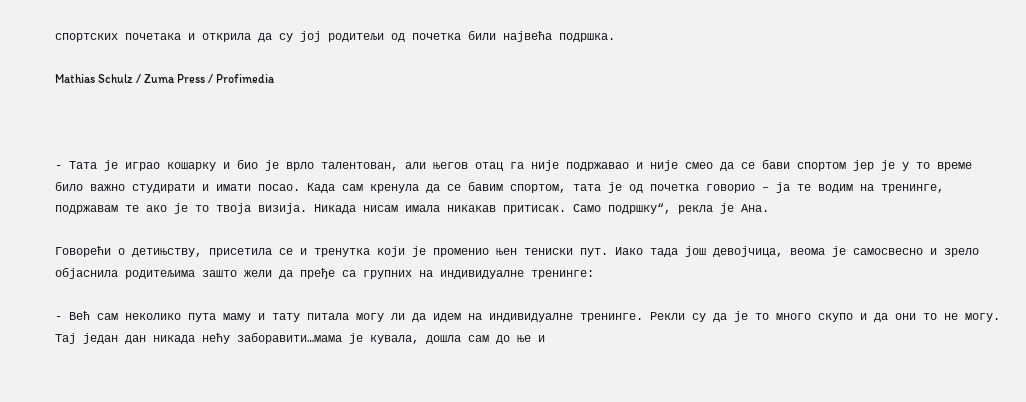спортских почетака и открила да су јој родитељи од почетка били највећа подршка.

Mathias Schulz / Zuma Press / Profimedia



- Тата је играо кошарку и био је врло талентован, али његов отац га није подржавао и није смео да се бави спортом јер је у то време било важно студирати и имати посао. Када сам кренула да се бавим спортом, тата је од почетка говорио – ја те водим на тренинге, подржавам те ако је то твоја визија. Никада нисам имала никакав притисак. Само подршку“, рекла је Ана.

Говорећи о детињству, присетила се и тренутка који је променио њен тениски пут. Иако тада још девојчица, веома је самосвесно и зрело објаснила родитељима зашто жели да пређе са групних на индивидуалне тренинге:

- Већ сам неколико пута маму и тату питала могу ли да идем на индивидуалне тренинге. Рекли су да је то много скупо и да они то не могу. Тај један дан никада нећу заборавити…мама је кувала, дошла сам до ње и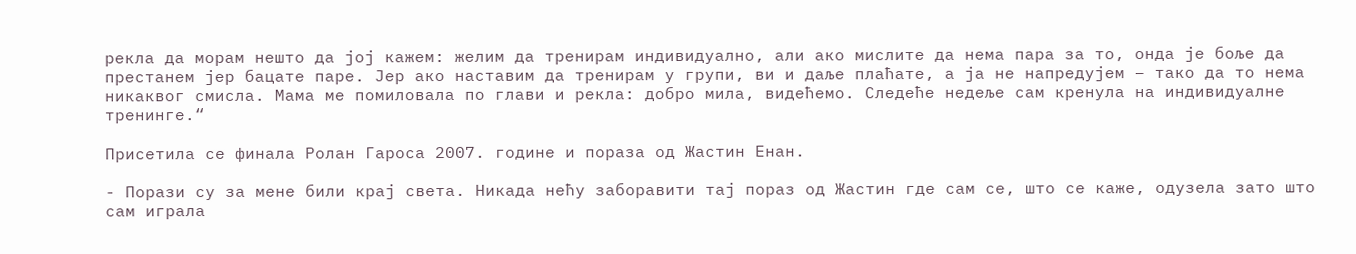рекла да морам нешто да јој кажем: желим да тренирам индивидуално, али ако мислите да нема пара за то, онда је боље да престанем јер бацате паре. Јер ако наставим да тренирам у групи, ви и даље плаћате, а ја не напредујем – тако да то нема никаквог смисла. Мама ме помиловала по глави и рекла: добро мила, видећемо. Следеће недеље сам кренула на индивидуалне тренинге.“

Присетила се финала Ролан Гароса 2007. године и пораза од Жастин Енан.

- Порази су за мене били крај света. Никада нећу заборавити тај пораз од Жастин где сам се, што се каже, одузела зато што сам играла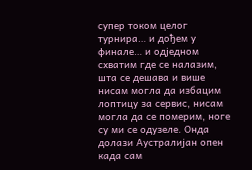супер током целог турнира… и дођем у финале… и одједном схватим где се налазим, шта се дешава и више нисам могла да избацим лоптицу за сервис, нисам могла да се померим, ноге су ми се одузеле. Онда долази Аустралијан опен када сам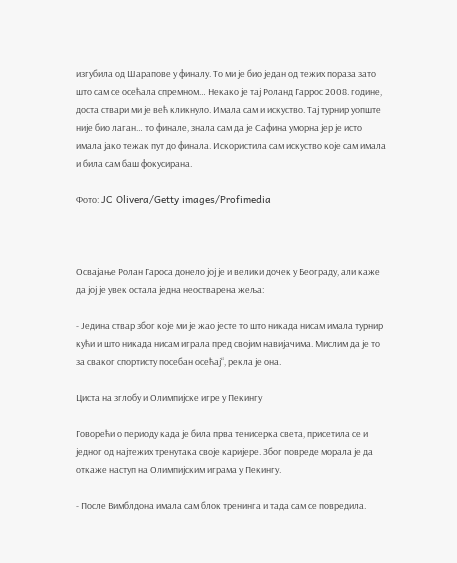изгубила од Шарапове у финалу. То ми је био један од тежих пораза зато што сам се осећала спремном… Некако је тај Роланд Гаррос 2008. године, доста ствари ми је већ кликнуло. Имала сам и искуство. Тај турнир уопште није био лаган… то финале, знала сам да је Сафина уморна јер је исто имала јако тежак пут до финала. Искористила сам искуство које сам имала и била сам баш фокусирана.

Фото: JC Olivera/Getty images/Profimedia



Освајање Ролан Гароса донело јој је и велики дочек у Београду, али каже да јој је увек остала једна неостварена жеља:

- Једина ствар због које ми је жао јесте то што никада нисам имала турнир кући и што никада нисам играла пред својим навијачима. Мислим да је то за сваког спортисту посебан осећај“, рекла је она.

Циста на зглобу и Олимпијске игре у Пекингу

Говорећи о периоду када је била прва тенисерка света, присетила се и једног од најтежих тренутака своје каријере. Због повреде морала је да откаже наступ на Олимпијским играма у Пекингу.

- После Вимблдона имала сам блок тренинга и тада сам се повредила.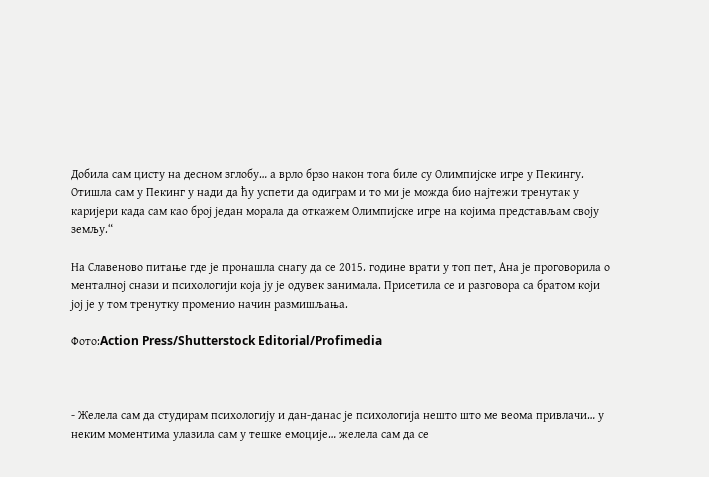Добила сам цисту на десном зглобу… а врло брзо након тога биле су Олимпијске игре у Пекингу. Отишла сам у Пекинг у нади да ћу успети да одиграм и то ми је можда био најтежи тренутак у каријери када сам као број један морала да откажем Олимпијске игре на којима представљам своју земљу.“

На Славеново питање где је пронашла снагу да се 2015. године врати у топ пет, Ана је проговорила о менталној снази и психологији која ју је одувек занимала. Присетила се и разговора са братом који јој је у том тренутку променио начин размишљања.

Фото:Action Press/Shutterstock Editorial/Profimedia



- Желела сам да студирам психологију и дан-данас је психологија нешто што ме веома привлачи… у неким моментима улазила сам у тешке емоције… желела сам да се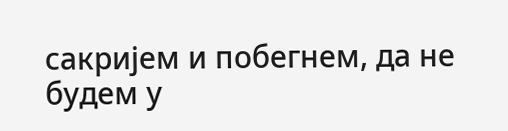сакријем и побегнем, да не будем у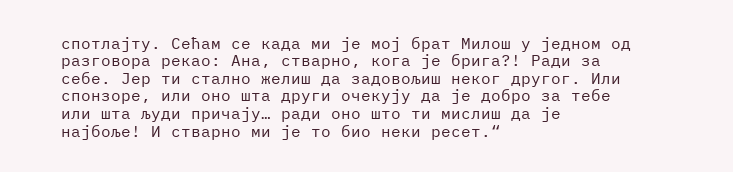спотлајту. Сећам се када ми је мој брат Милош у једном од разговора рекао: Ана, стварно, кога је брига?! Ради за себе. Јер ти стално желиш да задовољиш неког другог. Или спонзоре, или оно шта други очекују да је добро за тебе или шта људи причају… ради оно што ти мислиш да је најбоље! И стварно ми је то био неки ресет.“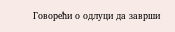Говорећи о одлуци да заврши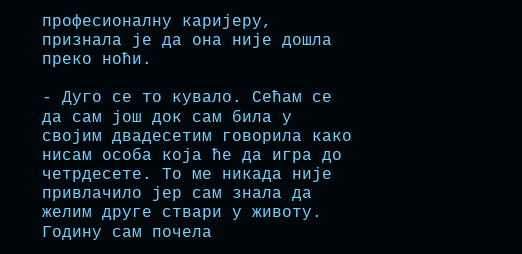професионалну каријеру, признала је да она није дошла преко ноћи.

- Дуго се то кувало. Сећам се да сам још док сам била у својим двадесетим говорила како нисам особа која ће да игра до четрдесете. То ме никада није привлачило јер сам знала да желим друге ствари у животу. Годину сам почела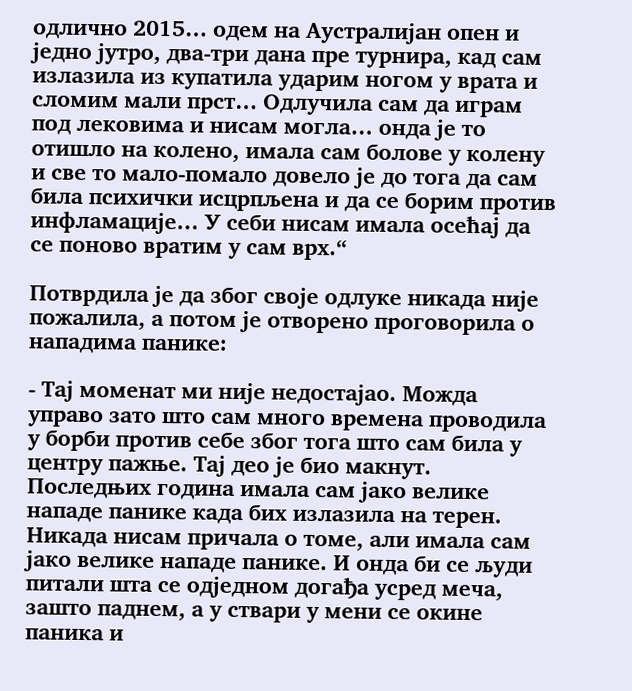одлично 2015… одем на Аустралијан опен и једно јутро, два-три дана пре турнира, кад сам излазила из купатила ударим ногом у врата и сломим мали прст… Одлучила сам да играм под лековима и нисам могла… онда је то отишло на колено, имала сам болове у колену и све то мало-помало довело је до тога да сам била психички исцрпљена и да се борим против инфламације… У себи нисам имала осећај да се поново вратим у сам врх.“

Потврдила је да због своје одлуке никада није пожалила, а потом је отворено проговорила о нападима панике:

- Тај моменат ми није недостајао. Можда управо зато што сам много времена проводила у борби против себе због тога што сам била у центру пажње. Тај део је био макнут. Последњих година имала сам јако велике нападе панике када бих излазила на терен. Никада нисам причала о томе, али имала сам јако велике нападе панике. И онда би се људи питали шта се одједном догађа усред меча, зашто паднем, а у ствари у мени се окине паника и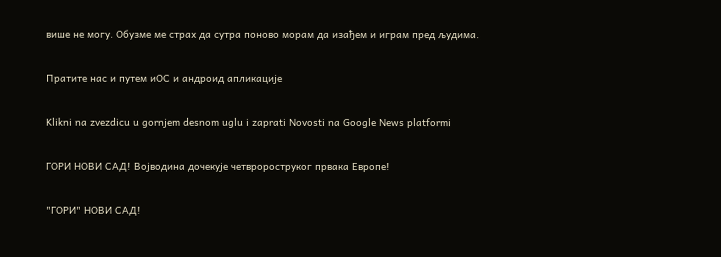више не могу. Обузме ме страх да сутра поново морам да изађем и играм пред људима.

Пратите нас и путем иОС и андроид апликације

Klikni na zvezdicu u gornjem desnom uglu i zaprati Novosti na Google News platformi

ГОРИ НОВИ САД! Војводина дочекује четвророструког првака Европе!

"ГОРИ" НОВИ САД!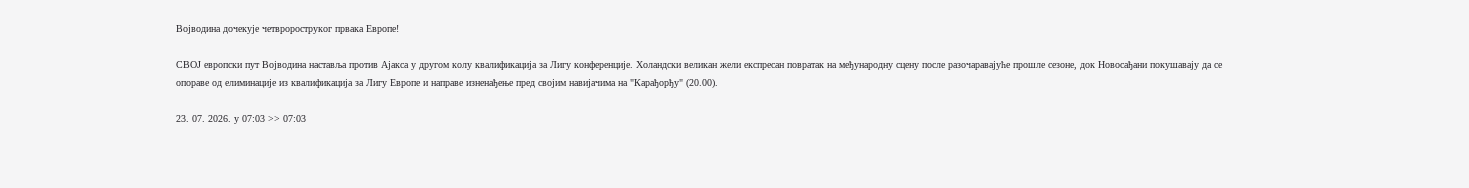Војводина дочекује четвророструког првака Европе!

СВОЈ европски пут Војводина наставља против Ајакса у другом колу квалификација за Лигу конференције. Холандски великан жели експресан повратак на међународну сцену после разочаравајуће прошле сезоне, док Новосађани покушавају да се опораве од елиминације из квалификација за Лигу Европе и направе изненађење пред својим навијачима на "Карађорђу" (20.00).

23. 07. 2026. у 07:03 >> 07:03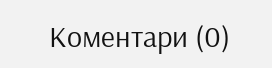Коментари (0)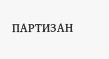ПАРТИЗАН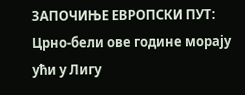ЗАПОЧИЊЕ ЕВРОПСКИ ПУТ: Црно-бели ове године морају ући у Лигу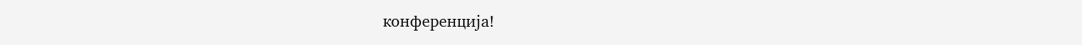конференција!